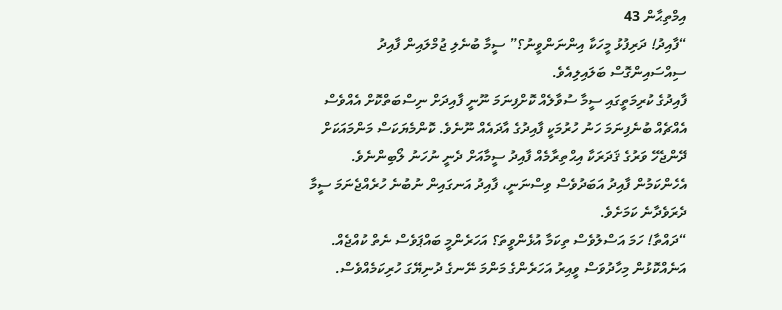އިމްތިޙާން 43
“ފާއިދު! ދަރިފުޅު މީހަކާ އިންނަންވީނު؟” ސީމާ ބުނެލި ޖުމްލައިން ފާއިދު ސިއްސައިންގޮސް ބަލައިލިއެވެ.
ފާއިދުގެ ކުރިމަތީގައި ސީމާ ސުވާލެއް ކޮށްފިނަމަ ނޫނީ ފާއިދަށް ނިސްބަތްކޮށް އެއްވެސް އެއްޗެއް ބުނެފިނަމަ ހަނު ހުރުމަކީ ފާއިދުގެ އާދައެއް ނޫނެވެ. ކޮންމެޔަކަސް މަންމައަކަށް ދޭންޖެހޭ ވަރުގެ ޤަދަރަކާ އިޙްތިރާމެއް ފާއިދު ސީމާއަށް ދެނީ ނުހަނު ލޯބިންނެވެ. އެހެންކަމުން ފާއިދު އަބަދުވެސް ވިސްނަނީ، ފާއިދު އަނގައިން ނުބުނެ ހުރެއްޖެނަމަ ސީމާ ދެރަވެދާނެ ކަމަށެވެ.
“ދައްތާ! ހަމަ އަސްލުވެސް ތިކަމާ އުޅެންވީތަ؟ އަހަރެންމީ ބައްޕަވެސް ނެތް ކުއްޖެއް. އަނެއްކޮޅުން މިހާދުވަސް ވީއިރު އަހަރެންގެ މަންމަ ނޭނގެ ދުނިޔޭގަ ހުރިކަމެއްވެސް.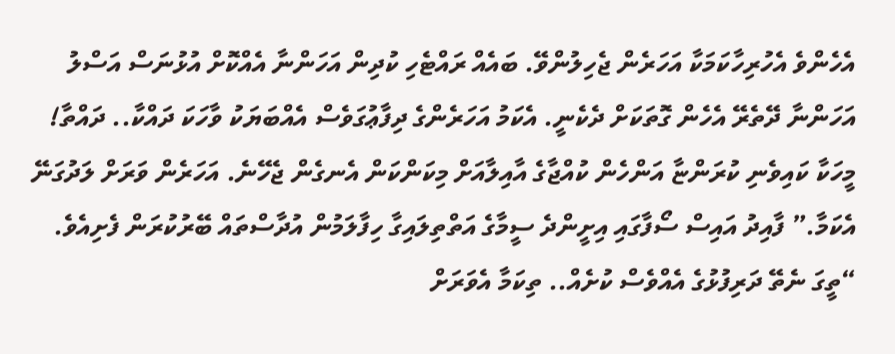އެހެންވެ އެހުރިހާކަމަކާ އަހަރެން ޖެހިލުންވޭ. ބައެއް ރައްޓެހި ކުދިން އަހަންނާ އެއްކޮށް އުޅުނަސް އަސްލު އަހަންނާ ދޭތެރޭ އެހެން ގޮތަކަށް ދެކެނީ. އެކަމު އަހަރެންގެ ދިފާޢުގަވެސް އެއްބަޔަކު ވާހަކަ ދައްކާ.. ދައްތާ! މީހަކާ ކައިވެނި ކުރަންޏާ އަންހެން ކުއްޖާގެ އާއިލާއަށް މިކަންކަން އެނގެން ޖެހޭނެ. އަހަރެން ވަރަށް ލަދުގަނޭ އެކަމާ.” ފާއިދު އައިސް ސޯފާގައި އިށީންދެ ސީމާގެ އަތްތިލައިގާ ހިފާލަމުން އުދާސްތައް ބޭރުކުރަން ފެށިއެވެ.
“ތީގަ ނެތޭ ދަރިފުޅުގެ އެއްވެސް ކުށެއް.. ތިކަމާ އެވަރަށް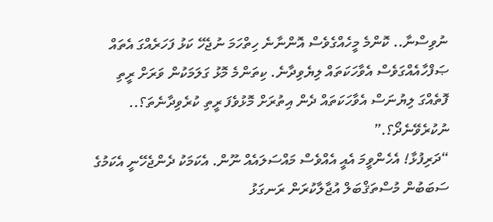ނުވިސްނާ.. ކޮންމެ މީހެއްގެވެސް އޮންނާނެ ހިތްހަމަ ނުޖެހޭ ކަޅު ފަހަރެއްގަ އެތައް ޞަފްހާއެއްގަވެސް އެވާހަކަތައް ލިޔެވިދާނެ. ކިތަންމެ މޮޅު ގަލަމަކުން ވަރަށް ރީތި ފޮތެއްގަ ލިޔުނަސް އެވާހަކަތައް ދެން އިތުރަށް މޮޅުވެފަ ރީތި ކުރެވިދާނެތަ؟.. ނުކުރެވޭނެދޯ؟.”
“ދަރިފުޅާ! އެހެންވީމަ އެއީ އެއްވެސް މައްސަލައެއް ނޫން. އެކަމަކު ދެންޖެހޭނީ އެކަމުގެ ސަބަބުން މުސްތަޤްބަލް އުޖާލާކުރަން ރަނގަޅު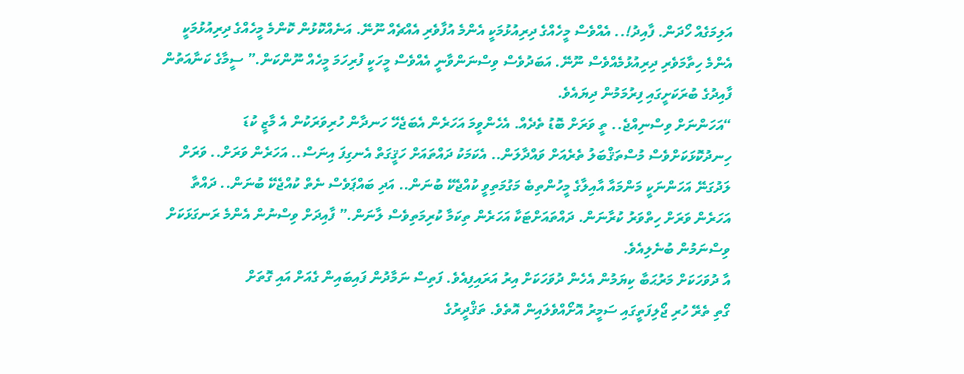އަލިމަގެއް ހޯދަން. ފާއިދު!.. އެއްވެސް މީހެއްގެ ދިރިއުޅުމަކީ އެންމެ އުފާވެރި އެއްޗެއް ނޫނޭ. އަނެއްކޮޅުން ކޮންމެ މީހެއްގެ ދިރިއުޅުމަކީ އެންމެ ހިތާމަވެރި ދިރިއުޅުމެއްވެސް ނޫނޭ. އަބަދުވެސް ވިސްނަންވާނީ އެއްވެސް މީހަކީ ފުރިހަމަ މީހެއް ނޫންކަން.” ސީމާގެ ކަނާއަތުން ފާއިދުގެ ބުރަކަށީގައި ފިރުމަމުން ދިޔައެވެ.
“އަހަންނަށް ވިސްނިއްޖެ.. ތީ ވަރަށް ބޮޑު ތެދެއް. އެހެންވީމަ އަހަރެން އެބަޖެހޭ ހަނދާން ހުރިވަރަކުން އެ މާޒީ ކުޑަ ހިނދުކޮޅަކަށްވެސް މުސްތަޤްބަލު ތެރެއަށް ވައްދާލަން.. އެކަމަކު ދައްތައަށް ހަޤީގަތް އެނގިފަ އިނަސް.. އަހަރެން ވަރަށް.. ވަރަށް ލަދުގަނޭ އަހަންނަކީ މަންމައާ އާއިލާގެ މީހުންތިބެ މަގުމަތިވީ ކުއްޖެކޭ ބުނަން.. އަދި ބައްޕަވެސް ނެތް ކުއްޖެކޭ ބުނަން.. ދައްތާ އަހަރެން ވަރަށް ހިތްވަރު ކުރާނަން. ދައްތައަށްޓަކާ އަހަރެން ތިކަމާ ކުރިމަތިވެސް ލާނަން.” ފާއިދަށް ވިސްނުން އެންމެ ރަނގަޅަކަށް ވިސްނަމުން ބުނެލިއެވެ.
އާ ދުވަހަކަށް މަރުޙަބާ ކިޔަމުން އެހެން ދުވަހަކަށް އިރު އަރައިފިއެވެ. ފަތިސް ނަމާދުން ފައިބައިން ގެއަށް އައި ގޮތަށް
ގޯތި ތެރޭ ހުރި ޖޯލިފަތީގައި ސަމީރު އޮށޯއްވެލައިން އޮތެވެ. ތަޤްދީރުގެ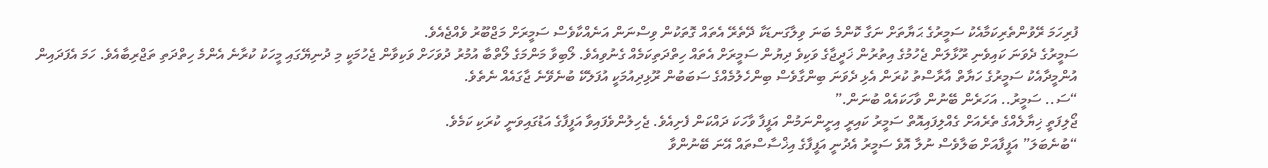ފުރިހަމަ ރޭވުންތެރިކަމާއެކު ސަމީރުގެ ޙަޔާތަށް ނަގާ ކޮންމެ ބަނަ ވިލާގަނޑަކާ ދޭތެރޭ އެތައް ގޮތަކުން ވިސްނަން އަނެއްކާވެސް ސަމީރަށް މަޖްބޫރު ވެއްޖެއެވެ.
ސަމީރުގެ ދެވަނަ ކައިވެނި ރޫޅާލަން ޖެހުމުގެ އިތުރުން ޚަދީޖާގެ ވަކިވެ ދިޔުން ސަމީރަށް އެތައް ހިތްދަތިކަމެއް ގެނުވިއެވެ. ލޯބިވާ މަންމަގެ ލޯތްބާ އުމުރު ދުވަހަށް ވަކިވާން ޖެހުމަކީ މި ދުނިޔޭގައި މީހަކު ކުރާނެ އެންމެ ހިތްދަތި ތަޖްރިބާއެވެ. ހަމަ އެފަދައިން އުންމީދާއެކު ސަމީރުގެ ހަޔާތް އާރާސްތު ކުރަން އެޅި ދެވަނަ ބިންގާވެސް ބިންހެލުމެއްގެ ސަބަބުން ރޫޅިދިއުމަކީ އުފަލެކޭ ބުނެވޭނެ ޖާގައެއް ނެތެވެ.
“ސަ.. ސަމީރު.. އަހަރެން ބޭނުން ވާހަކައެއް ބުނަން.”
ޖޯލިފަތީ ޚިޔާލެއްގެ ތެރެއަށް ގެއްލިފައިއޮތް ސަމީރު ކައިރީ އިށީންނަމުން އަފީފާ ވާހަކަ ދައްކަން ފެށިއެވެ. ޖެހިލުންވެފައިވާ އަފީފާގެ އަޑުގައިވަނީ ކުރަކި ކަމެވެ.
“ބުނެބަލަ” އަފީފާއަށް ބަލާވެސް ނުލާ އޮވެ ސަމީރު އެދުނީ އަފީފާގެ އިޚްސާސްތައް އޭނަ ބޭނުންވާ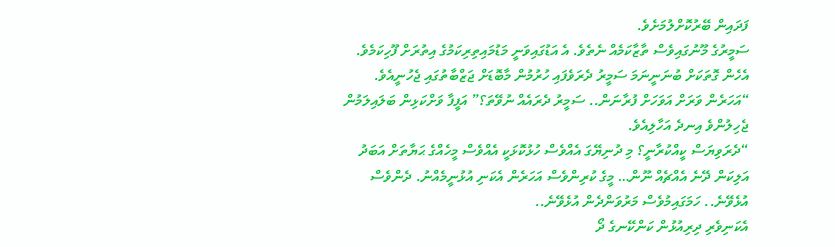ފަދައިން ބޭރުކޮށްލުމަށެވެ.
ސަމީރުގެ މޫނުގައިވެސް ތާޒާކަމެއް ނެތެވެ. އެ އަޑުގައިވަނީ މަޑުމައިތިރިކަމުގެ އިތުރަށް ފޫހިކަމެވެ. އެހެން ގޮތަކަށް ބުނަނީނަމަ ސަމީރު ދެރަވެފައި ހުރުމުން މާބޮޑަށް ޖަޒްބާތުގައި ޖެހުނީއެވެ.
“އަހަރެން ވަރަށް އަވަހަށް ފުރާނަން.. ސަމީރު ދެރައެއް ނުވޭތަ؟” އަފީފާ ވަށްކަޅިން ބަލައިލަމުން ޖެހިލުންވެ އިނދެ އަހާލިއެވެ.
“ދެރަވިޔަސް ކީއްކުރާނީ؟ މި ދުނިޔޭގަ އެއްވެސް ހުޅުކޮޅަކީ އެއްވެސް މީހެއްގެ ޙަޔާތަށް އަބަދު އަލިކަން ދޭނެ އެއްޗެއް ނޫން… މީގެ ކުރިންވެސް އަހަރެން އެކަނި އުޅުނީމެއްނު. ދެންވެސް އުޅެވޭނެ.. ހަމަގައިމުވެސް މަރުވަންދެން އުޅެވޭނެ..
އެކަނިވެރި ދިރިއުޅުން ކަންކޭނގެ ދޯ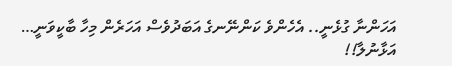އަހަންނާ ގުޅެނީ.. އެހެންވެ ކަންނޭނގެ އަބަދުވެސް އަހަރެން މިހާ ބާކީވަނީ… އަޅާނުލާ!!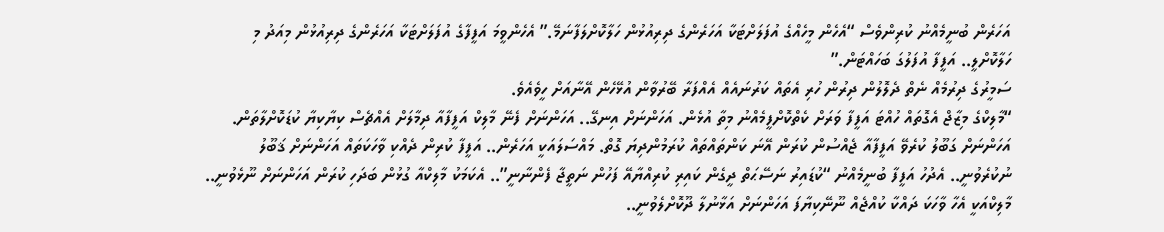އަހަރެން ބުނީމެއްނު ކުރިންވެސް “އެހެން މީހެއްގެ އުފަލަށްޓަކާ އަހަރެންގެ ދިރިއުޅުން ހަލާކޮށްލަފާނަމޭ.” އެހެންވީމަ އަފީފާގެ އުފަލަށްޓަކާ އަހަރެންގެ ދިރިއުޅުން މިއަދު މި ހަލާކޮށްލީ.. އަފީފާ އުފަލުގަ ބަހައްޓަން.”
ސަމީރުގެ ދިރުމެއް ނެތް ދެލޮލުން ދިރުން ހުރި އެތައް ކަރުނައެއް އެއްފަރާ ބޭރުވާން އުޅޭހެން އޭނާއަށް ހީވެއެވެ.
“މާލިކްގެ މިޒާޖް އެގޮތައް ހުއްޓަ އަފީފާ ވަރަށް ކެތްކޮށްފީމެއްނު މިތާ އުޅެން. އަހަންނަށް އިނގޭ.. އަހަންނަށް ފެނޭ މާލިކް އަފީފާއާ ދިމާލަށް އެއްޗެސް ކިޔާކިޔާ ކުޑަކޮށްލާތަން. އަހަންނަށް ގަބޫލު ކުރެވޭ އަފީފާއާ ޖެއްސުން ކުރަން އޭނަ ކަންތައްތައް ކުރަމުންދިޔަ ގޮތް. މައްސަލައަކީ އަހަރެން.. އަފީފާ ކުރިން ދެއްކި ވާހަކަތައް އަހަންނަށް ޤަބޫލު ނުކުރެވުނީ.. އެދުހު އަފީފާ ބުނީމެއްނު “ކުޑައިރު ނަސޭޙަތް ދީގެން ކައިރި ކުރިއްޔާއޭ ފަހުން ނަތީޖާ ފެންނާނީ”.. އެކަމަކު މާލިކްއާ ގުޅުން ބަދަހި ކުރަން އަހަންނަށް ނޫޅެވުނީ.. މާލިކްއަކީ އެހާ ވާހަކަ ދައްކާ ކުއްޖެއް ނޫނޭކިޔާފަ އަހަންނަށް އަޅާނުލާ ދޫކޮށްލެވުނީ..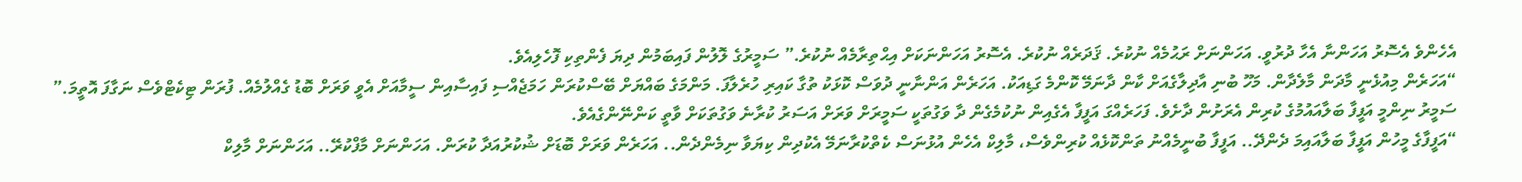އެހެންވެ އެސޮރު އަހަންނާ އެހާ ދުރުވީ. އަހަންނަށް ރަޙުމެއް ނުކުރެ. ޤަދަރެއް ނުކުރެ. އެސޮރު އަހަންނަކަށް އިޙްތިރާމެއް ނުކުރެ.” ސަމީރުގެ ލޮލުން ފައިބަމުން ދިޔަ ފެންތިކި ފޮހެލިއެވެ.
“އަހަރެން މިއުޅެނީ މާދަން މާލެދާން. މަހޫ ބުނި އާދިލާގެއަށް ކާން ދާނަމޭ ކޮންމެ ގަޑިއަކު. އަހަރެން އަންނާނީ ދުވަސް ކޮޅަކު ތުގާ ކައިރި ހުރެލާފަ. މަންމަގެ ބައްޔަށް ބޭސްކުރަން ހަމަޖެއްސި ފައިސާއިން ސީމާއަށް އެވީ ވަރަށް ބޮޑު ގެއްލުމެއް. ފުރަން ޓިކެޓްވެސް ނަގާފަ އޮތީމަ.”
ސަމީރު ނިންމީ އަފީފާ ބަލާއައުމުގެ ކުރިން އެރަށުން ދާށެވެ. ފަހަރެއްގަ އަފީފާ އެގެއިން ނުކުމެގެން ދާ ވަގުތަކީ ސަމީރަށް ވަރަށް އަސަރު ކުރާނެ ވަގުތަކަށް ވާތީ ކަންނޭންގެއެވެ.
“އަފީފާގެ މީހުން އަފީފާ ބަލާއައިމަ ދެންދޭ.. އަފީފާ ބުނީމެއްނު ތަންކޮޅެއް ކުރިންވެސް، މާލިކް އެހެން އުޅުނަސް ކެތްކުރާނަމޭ އެކުދިން ކިޔަވާ ނިމެންދެން.. އަހަރެން ވަރަށް ބޮޑަށް ޝުކުރުއަދާ ކުރަން. އަހަންނަށް މާފްކުރޭ.. އަހަންނަށް މާލިކް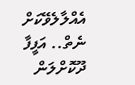އެއްލާލެވޭކަށް ނެތް.. އަފީފާ ދޫކޮށްލަން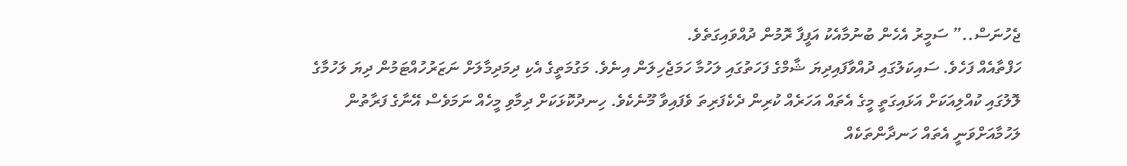ޖެހުނަސް..” ސަމީރު އެހެން ބުނުމާއެކު އަފީފާ ރޮމުން ދުއްވައިގަތެވެ.
ހަފްތާއެއް ފަހެވެ. ސައިކަލުގައި ދުއްވާފައިދިޔަ ޝާމްގެ ފަހަތުގައި ލަހުމާ ހަމަޖެހިލަން އިނެވެ. މަގުމަތީގެ އެކި ދިމަދިމާލަށް ނަޒަރުހުއްޓަމުން ދިޔަ ލަހުމާގެ ލޮލުގައި ކުއްލިއަކަށް އަޅައިގަތީ މީގެ އެތައް އަހަރެއް ކުރިން ދެކެފަރިތަ ވެފައިވާ މޫނެކެވެ. ހިނދުކޮޅަކަށް ދިމާވި މީހެއް ނަމަވެސް އޭނާގެ ފަރާތުން ލަހުމާއަށްވަނީ އެތައް ހަނދާންތަކެއް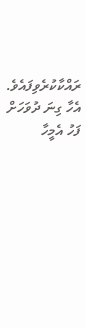ރައްކާކުރެވިފައެވެ. އެހާ ގިނަ ދުވަހަށް ފަހު އެމީހާ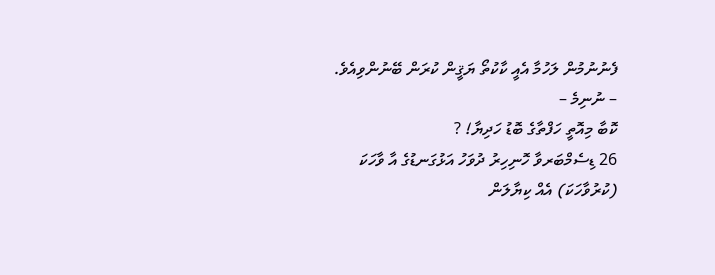ފެނުނުމުން ލަހުމާ އެއީ ކާކުތޯ ޔަޤީން ކުރަން ބޭނުންވިއެވެ.
– ނުނިމެ –
ކޮބާ މިއޮތީ ހަފްތާގެ ބޮޑު ހަދިޔާ! ?
26 ޑިސެމްބަރވާ ހޮނިހިރު ދުވަހު އަޅުގަނޑުގެ އާ ވާހަކަ (ކުރުވާހަކަ) އެއް ކިޔާލަން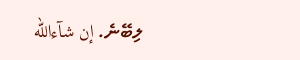ލިބޭނެ. إن شآءالله